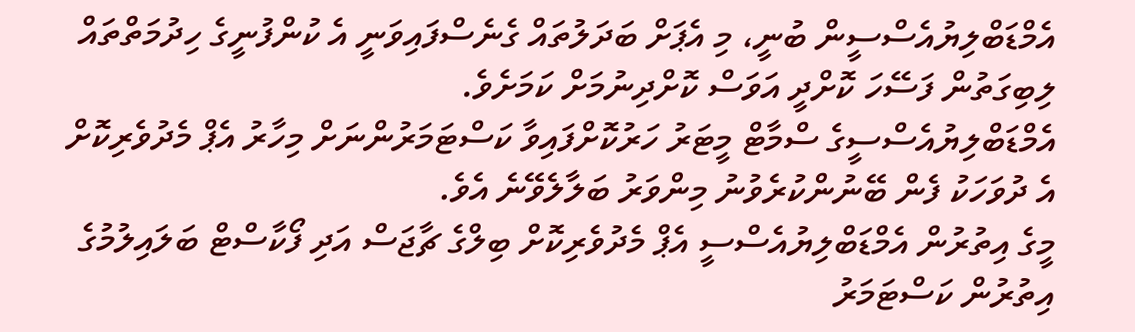އެމްޑަބްލިޔުއެސްސީން ބުނީ، މި އެޕަށް ބަދަލުތައް ގެނެސްފައިވަނީ އެ ކުންފުނީގެ ހިދުމަތްތައް ލިބިގަތުން ފަސޭހަ ކޮށްދީ އަވަސް ކޮށްދިނުމަށް ކަމަށެވެ.
އެމްޑަބްލިޔުއެސްސީގެ ސްމާޓް މީޓަރު ހަރުކޮށްފައިވާ ކަސްޓަމަރުންނަށް މިހާރު އެޕް މެދުވެރިކޮށް އެ ދުވަހަކު ފެން ބޭނުންކުރެވުނު މިންވަރު ބަލާލެވޭނެ އެވެ.
މީގެ އިތުރުން އެމްޑަބްލިޔުއެސްސީ އެޕް މެދުވެރިކޮށް ބިލްގެ ޗާޖަސް އަދި ފޯކާސްޓް ބަލައިލުމުގެ އިތުރުން ކަސްޓަމަރު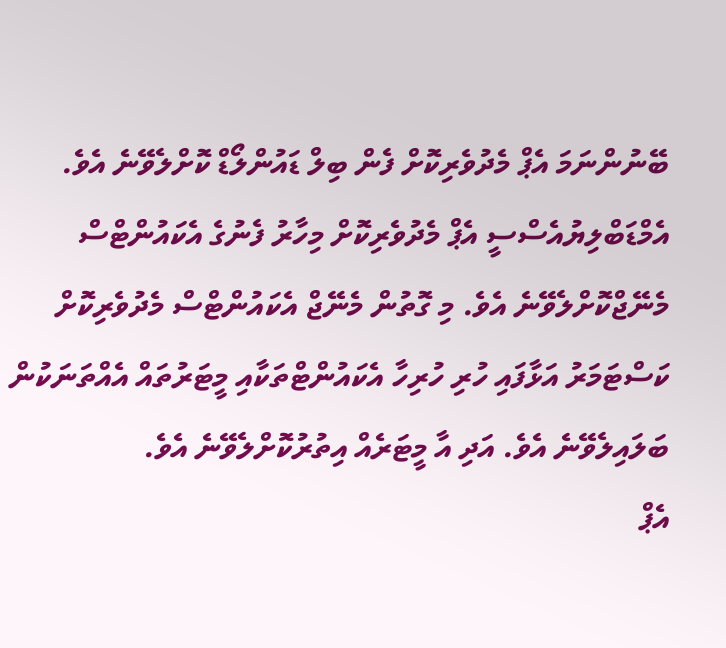ބޭނުންނަމަ އެޕް މެދުވެރިކޮށް ފެން ބިލް ޑައުންލޯޑް ކޮށްލެވޭނެ އެވެ.
އެމްޑަބްލިޔުއެސްސީ އެޕް މެދުވެރިކޮށް މިހާރު ފެނުގެ އެކައުންޓްސް މެނޭޖްކޮށްލެވޭނެ އެވެ. މި ގޮތުން މެނޭޖް އެކައުންޓްސް މެދުވެރިކޮށް ކަސްޓަމަރު އަޅާފައި ހުރި ހުރިހާ އެކައުންޓްތަކާއި މީޓަރުތައް އެއްތަނަކުން ބަލައިލެވޭނެ އެވެ. އަދި އާ މީޓަރެއް އިތުރުކޮށްލެވޭނެ އެވެ.
އެޕް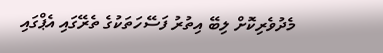މެދުވެރިކޮށް ލިބޭ އިތުރު ފަސޭހަތަކުގެ ތެރޭގައި އެޕްގައި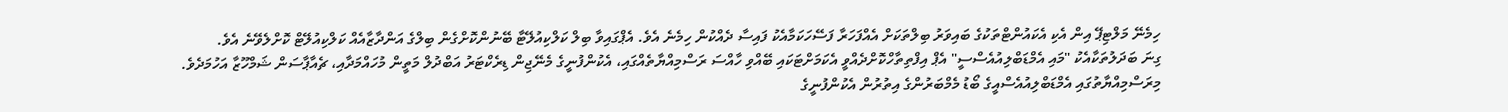ހިމެނޭ މަލްޓިޕޭ އިން އެކި އެކައުންޓްތަކުގެ ބައިވަރު ބިލްތަކަށް އެއްފަހަރާ ފަސޭހަކަމާއެކު ފައިސާ ދެއްކުން ހިމެނެ އެވެ. އެޕްގައިވާ ބިލް ކަލްކިއުލޭޓާ ބޭނުންކޮށްގެން ބިލްގެ އަންދާޒާއެއް ކަލްކިއުލޭޓް ކޮށްލެވޭނެ އެވެ.
ގިނަ ބަދަލުތަކާއެކު "މައި އެމްޑަބްލިއުއެސްސީ" އެޕް އިފްތިތާހްކޮށްދެއްވީ އެކަމަށްޓަކައި ބޭއްވި ހާއްސަ ރަސްމިއްޔާތެއްގައި، އެކުންފުނީގެ މެނޭޖިން ޑިރެކްޓަރު އަބްދުލް މަތީން މުހައްމަދާއި، ޗެއާޕާސަން ޝަމްހޫޒާ އަހުމަދެވެ. މިރަސްމިއްޔާތުގައި އެމްޑަބްލިއުއެސްއީގެ ބޯޑު މެމްބަރުންގެ އިތުރުން އެކުންފުނީގެ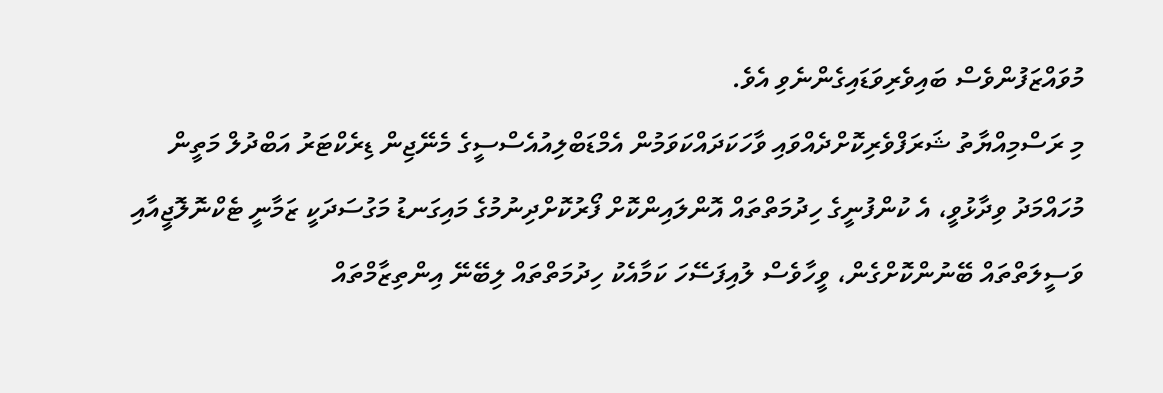މުވައްޒަފުންވެސް ބައިވެރިވަޑައިގެންނެވި އެވެ.
މި ރަސްމިއްޔާތު ޝަރަފްވެރިކޮށްދެއްވައި ވާހަކަދައްކަވަމުން އެމްޑަބްލިއުއެސްސީގެ މެނޭޖިން ޑިރެކްޓަރު އަބްދުލް މަތީން މުހައްމަދު ވިދާޅުވީ، އެ ކުންފުނީގެ ހިދުމަތްތައް އޮންލައިންކޮށް ފޯރުކޮށްދިނުމުގެ މައިގަނޑު މަގުސަދަކީ ޒަމާނީ ޓެކްނޮލޮޖީއާއި ވަސީލަތްތައް ބޭނުންކޮށްގެން، ވީހާވެސް ލުއިފަސޭހަ ކަމާއެކު ހިދުމަތްތައް ލިބޭނޭ އިންތިޒާމްތައް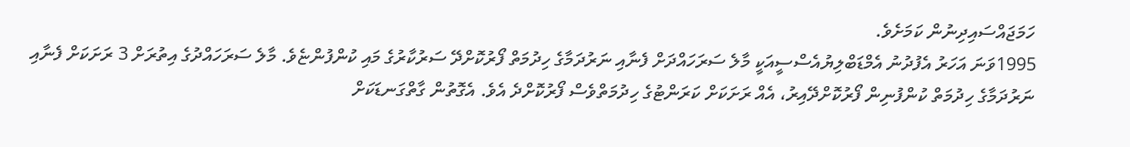ހަމަޖައްސައިދިނުން ކަމަށެވެ.
1995ވަނަ އަހަރު އެފުދުނު އެމްޑަބްލިޔުއެސްސީއަކީ މާލެ ސަރަހައްދަށް ފެނާއި ނަރުދަމާގެ ހިދުމަތް ފޯރުކޮށްދޭ ސަރުކާރުގެ މައި ކުންފުންޏެވެ. މާލެ ސަރަހައްދުގެ އިތުރަށް 3 ރަށަކަށް ފެނާއި ނަރުދަމާގެ ހިދުމަތް ކުންފުނިން ފޯރުކޮށްދޭއިރު، އެއް ރަށަކަށް ކަރަންޓުގެ ހިދުމަތްވެސް ފޯރުކޮށްދެ އެވެ. އެގޮތުން ގާތްގަނޑަކަށް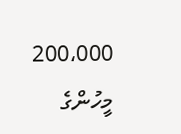200،000 މީހުންގެ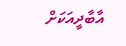އާބާދީއަކަށް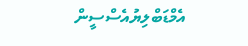އެމްޑަބްލިޔުއެސްސީން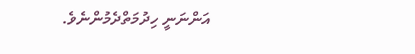އަންނަނީ ހިދުމަތްދެމުންނެވެ.